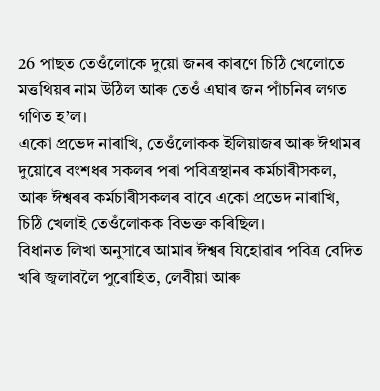26 পাছত তেওঁলোকে দুয়ো জনৰ কাৰণে চিঠি খেলোতে মত্তথিয়ৰ নাম উঠিল আৰু তেওঁ এঘাৰ জন পাঁচনিৰ লগত গণিত হ’ল।
একো প্রভেদ নাৰাখি, তেওঁলোকক ইলিয়াজৰ আৰু ঈথামৰ দুয়োৰে বংশধৰ সকলৰ পৰা পবিত্রস্থানৰ কৰ্মচাৰীসকল, আৰু ঈশ্বৰৰ কৰ্মচাৰীসকলৰ বাবে একো প্রভেদ নাৰাখি, চিঠি খেলাই তেওঁলোকক বিভক্ত কৰিছিল।
বিধানত লিখা অনুসাৰে আমাৰ ঈশ্ৱৰ যিহোৱাৰ পবিত্র বেদিত খৰি জ্ৱলাবলৈ পুৰোহিত, লেবীয়া আৰু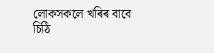লোকসকলে খৰিৰ বাবে চিঠি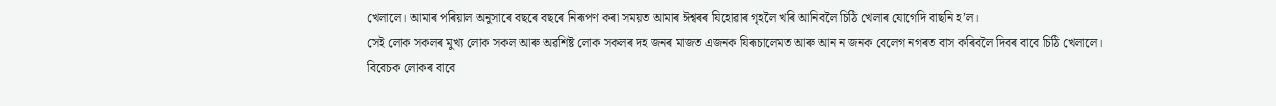খেলালে। আমাৰ পৰিয়াল অনুসাৰে বছৰে বছৰে নিৰূপণ কৰা সময়ত আমাৰ ঈশ্বৰৰ যিহোৱাৰ গৃহলৈ খৰি আনিবলৈ চিঠি খেলাৰ যোগেদি বাছনি হ’ল।
সেই লোক সকলৰ মুখ্য লোক সকল আৰু অৱশিষ্ট লোক সকলৰ দহ জনৰ মাজত এজনক যিৰূচালেমত আৰু আন ন জনক বেলেগ নগৰত বাস কৰিবলৈ দিবৰ বাবে চিঠি খেলালে।
বিবেচক লোকৰ বাবে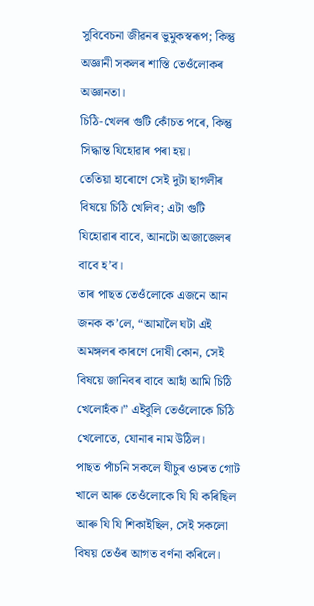সুবিবেচনা জীৱনৰ ভুমুকস্বৰূপ; কিন্তু অজ্ঞানী সকলৰ শাস্তি তেওঁলোকৰ অজ্ঞানতা।
চিঠি-খেলৰ গুটি কোঁচত পৰে, কিন্তু সিদ্ধান্ত যিহোৱাৰ পৰা হয়।
তেতিয়া হাৰোণে সেই দুটা ছাগলীৰ বিষয়ে চিঠি খেলিব; এটা গুটি যিহোৱাৰ বাবে, আনটো অজাজেলৰ বাবে হ’ব।
তাৰ পাছত তেওঁলোকে এজনে আন জনক ক’লে, “আমালৈ ঘটা এই অমঙ্গলৰ কাৰণে দোষী কোন, সেই বিষয়ে জানিবৰ বাবে আহাঁ আমি চিঠি খেলোহঁক।” এইবুলি তেওঁলোকে চিঠি খেলোতে, যোনাৰ নাম উঠিল।
পাছত পাঁচনি সকলে যীচুৰ ওচৰত গোট খালে আৰু তেওঁলোকে যি যি কৰিছিল আৰু যি যি শিকাইছিল, সেই সকলো বিষয় তেওঁৰ আগত বৰ্ণনা কৰিলে।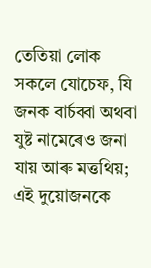তেতিয়া লোক সকলে যোচেফ, যি জনক বার্চব্বা অথবা যুষ্ট নামেৰেও জনা যায় আৰু মত্তথিয়; এই দুয়োজনকে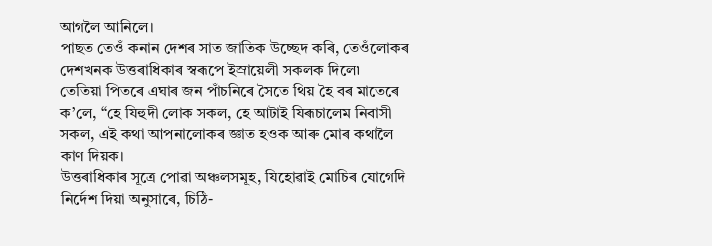আগলৈ আনিলে।
পাছত তেওঁ কনান দেশৰ সাত জাতিক উচ্ছেদ কৰি, তেওঁলোকৰ দেশখনক উত্তৰাধিকাৰ স্বৰূপে ইস্ৰায়েলী সকলক দিলে৷
তেতিয়া পিতৰে এঘাৰ জন পাঁচনিৰে সৈতে থিয় হৈ বৰ মাতেৰে ক’লে, “হে যিহুদী লোক সকল, হে আটাই যিৰূচালেম নিবাসী সকল, এই কথা আপনালোকৰ জ্ঞাত হওক আৰু মোৰ কথালৈ কাণ দিয়ক।
উত্তৰাধিকাৰ সূত্ৰে পোৱা অঞ্চলসমূহ, যিহোৱাই মোচিৰ যোগেদি নির্দেশ দিয়া অনুসাৰে, চিঠি-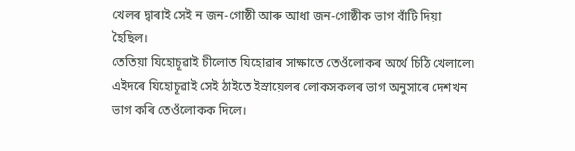খেলৰ দ্বাৰাই সেই ন জন-গোষ্ঠী আৰু আধা জন-গোষ্ঠীক ভাগ বাঁটি দিয়া হৈছিল।
তেতিয়া যিহোচূৱাই চীলোত যিহোৱাৰ সাক্ষাতে তেওঁলোকৰ অৰ্থে চিঠি খেলালে৷ এইদৰে যিহোচূৱাই সেই ঠাইতে ইস্ৰায়েলৰ লোকসকলৰ ভাগ অনুসাৰে দেশখন ভাগ কৰি তেওঁলোকক দিলে।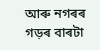আৰু নগৰৰ গড়ৰ বাৰটা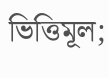ভিত্তিমূল;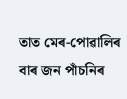তাত মেৰ-পোৱালিৰ বাৰ জন পাঁচনিৰ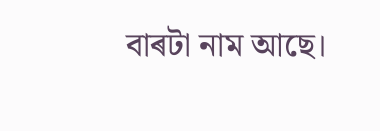বাৰটা নাম আছে।